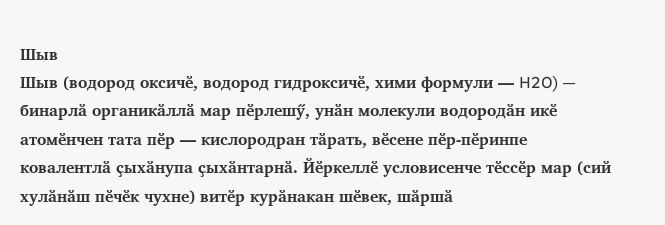Шыв
Шыв (водород оксичӗ, водород гидроксичӗ, хими формули — H2O) — бинарлӑ органикӑллӑ мар пӗрлешӳ, унӑн молекули водородӑн икӗ атомӗнчен тата пӗр — кислородран тӑрать, вӗсене пӗр-пӗринпе ковалентлӑ ҫыхӑнупа ҫыхӑнтарнӑ. Йӗркеллӗ условисенче тӗссӗр мар (сий хулӑнӑш пӗчӗк чухне) витӗр курӑнакан шӗвек, шӑршӑ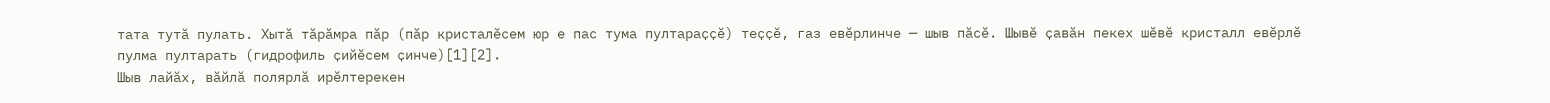тата тутӑ пулать. Хытӑ тӑрӑмра пӑр (пӑр кристалӗсем юр е пас тума пултараҫҫӗ) теҫҫӗ, газ евӗрлинче — шыв пӑсӗ. Шывӗ ҫавӑн пекех шӗвӗ кристалл евӗрлӗ пулма пултарать (гидрофиль ҫийӗсем ҫинче)[1][2].
Шыв лайӑх, вӑйлӑ полярлӑ ирӗлтерекен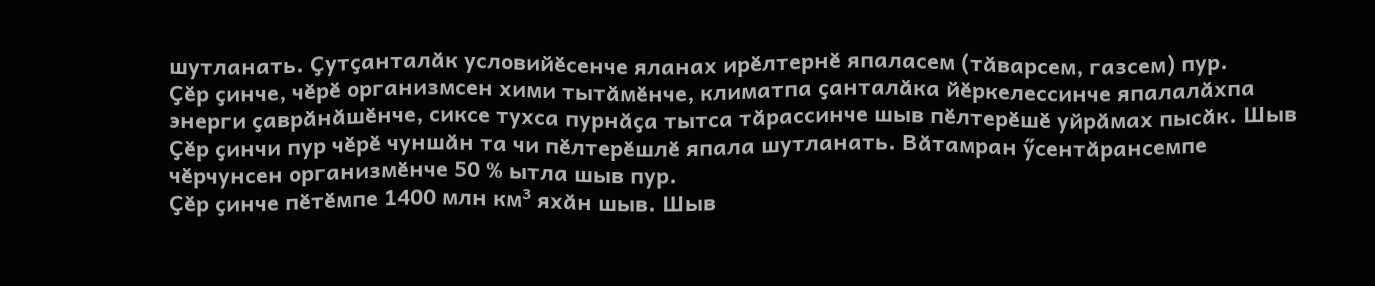шутланать. Ҫутҫанталӑк условийӗсенче яланах ирӗлтернӗ япаласем (тӑварсем, газсем) пур.
Ҫӗр ҫинче, чӗрӗ организмсен хими тытӑмӗнче, климатпа ҫанталӑка йӗркелессинче япалалӑхпа энерги ҫаврӑнӑшӗнче, сиксе тухса пурнӑҫа тытса тӑрассинче шыв пӗлтерӗшӗ уйрӑмах пысӑк. Шыв Ҫӗр ҫинчи пур чӗрӗ чуншӑн та чи пӗлтерӗшлӗ япала шутланать. Вӑтамран ӳсентӑрансемпе чӗрчунсен организмӗнче 50 % ытла шыв пур.
Ҫӗр ҫинче пӗтӗмпе 1400 млн км³ яхӑн шыв. Шыв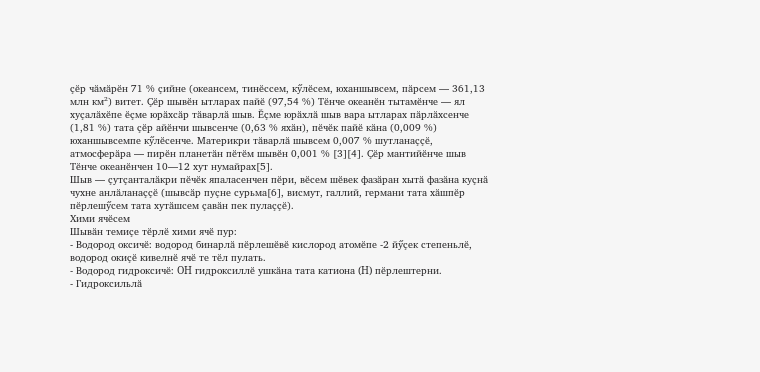ҫӗр чӑмӑрӗн 71 % ҫийне (океансем, тинӗссем, кӳлӗсем, юханшывсем, пӑрсем — 361,13 млн км²) витет. Ҫӗр шывӗн ытларах пайӗ (97,54 %) Тӗнче океанӗн тытамӗнче — ял хуҫалӑхӗпе ӗҫме юрӑхсӑр тӑварлӑ шыв. Ӗҫме юрӑхлӑ шыв вара ытларах пӑрлӑхсенче (1,81 %) тата ҫӗр айӗнчи шывсенче (0,63 % яхӑн), пӗчӗк пайӗ кӑна (0,009 %) юханшывсемпе кӳлӗсенче. Материкри тӑварлӑ шывсем 0,007 % шутланаҫҫӗ, атмосферӑра — пирӗн планетӑн пӗтӗм шывӗн 0,001 % [3][4]. Ҫӗр мантийӗнче шыв Тӗнче океанӗнчен 10—12 хут нумайрах[5].
Шыв — ҫутҫанталӑкри пӗчӗк япаласенчен пӗри, вӗсем шӗвек фазӑран хытӑ фазӑна куҫнӑ чухне анлӑланаҫҫӗ (шывсӑр пуҫне сурьма[6], висмут, галлий, германи тата хӑшпӗр пӗрлешӳсем тата хутӑшсем ҫавӑн пек пулаҫҫӗ).
Хими ячӗсем
Шывӑн темиҫе тӗрлӗ хими ячӗ пур:
- Водород оксичӗ: водород бинарлӑ пӗрлешӗвӗ кислород атомӗпе -2 йӳҫек степеньлӗ, водород окиҫӗ кивелнӗ ячӗ те тӗл пулать.
- Водород гидроксичӗ: OH гидроксиллӗ ушкӑна тата катиона (H) пӗрлештерни.
- Гидроксильлӑ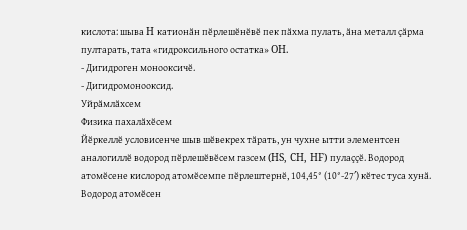кислота: шыва H катионӑн пӗрлешӗнӗвӗ пек пӑхма пулать, ӑна металл ҫӑрма пултарать, тата «гидроксильного остатка» OH.
- Дигидроген монооксичӗ.
- Дигидромонооксид.
Уйрӑмлӑхсем
Физика пахалӑхӗсем
Йӗркеллӗ условисенче шыв шӗвекрех тӑрать, ун чухне ытти элементсен аналогиллӗ водород пӗрлешӗвӗсем газсем (HS, CH, HF) пулаҫҫӗ. Водород атомӗсене кислород атомӗсемпе пӗрлештернӗ, 104,45° (10°-27′) кӗтес туса хунӑ. Водород атомӗсен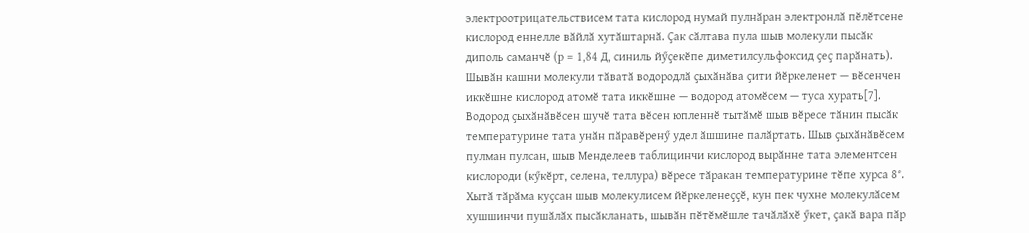электроотрицательствисем тата кислород нумай пулнӑран электронлӑ пӗлӗтсене кислород еннелле вӑйлӑ хутӑштарнӑ. Ҫак сӑлтава пула шыв молекули пысӑк диполь саманчӗ (p = 1,84 Д, синиль йӳҫекӗпе диметилсульфоксид ҫеҫ парӑнать).
Шывӑн кашни молекули тӑватӑ водородлӑ ҫыхӑнӑва ҫити йӗркеленет — вӗсенчен иккӗшне кислород атомӗ тата иккӗшне — водород атомӗсем — туса хурать[7].
Водород ҫыхӑнӑвӗсен шучӗ тата вӗсен юпленнӗ тытӑмӗ шыв вӗресе тӑнин пысӑк температурине тата унӑн пӑравӗренӳ удел ӑшшине палӑртать. Шыв ҫыхӑнӑвӗсем пулман пулсан, шыв Менделеев таблицинчи кислород вырӑнне тата элементсен кислороди (кӳкӗрт, селена, теллура) вӗресе тӑракан температурине тӗпе хурса 8°.
Хытӑ тӑрӑма куҫсан шыв молекулисем йӗркеленеҫҫӗ, кун пек чухне молекулӑсем хушшинчи пушӑлӑх пысӑкланать, шывӑн пӗтӗмӗшле тачӑлӑхӗ ӳкет, ҫакӑ вара пӑр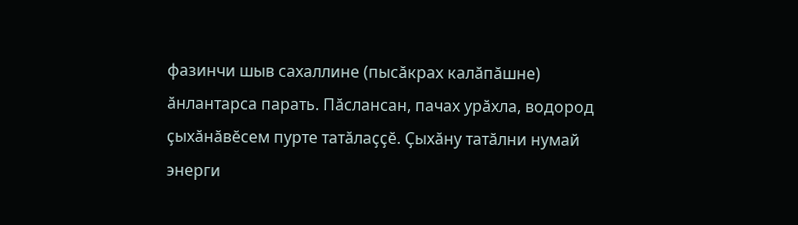фазинчи шыв сахаллине (пысӑкрах калӑпӑшне) ӑнлантарса парать. Пӑслансан, пачах урӑхла, водород ҫыхӑнӑвӗсем пурте татӑлаҫҫӗ. Ҫыхӑну татӑлни нумай энерги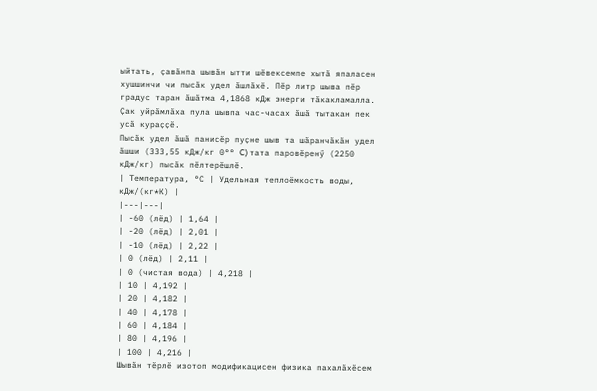ыйтать, ҫавӑнпа шывӑн ытти шӗвексемпе хытӑ япаласен хушшинчи чи пысӑк удел ӑшлӑхӗ. Пӗр литр шыва пӗр градус таран ӑшӑтма 4,1868 кДж энерги тӑкакламалла. Ҫак уйрӑмлӑха пула шывпа час-часах ӑшӑ тытакан пек усӑ кураҫҫӗ.
Пысӑк удел ӑшӑ панисӗр пуҫне шыв та шӑранчӑкӑн удел ӑшши (333,55 кДж/кг 0°° C) тата паровӗренӳ (2250 кДж/кг) пысӑк пӗлтерӗшлӗ.
| Температура, °С | Удельная теплоёмкость воды, кДж/(кг*К) |
|---|---|
| -60 (лёд) | 1,64 |
| -20 (лёд) | 2,01 |
| -10 (лёд) | 2,22 |
| 0 (лёд) | 2,11 |
| 0 (чистая вода) | 4,218 |
| 10 | 4,192 |
| 20 | 4,182 |
| 40 | 4,178 |
| 60 | 4,184 |
| 80 | 4,196 |
| 100 | 4,216 |
Шывӑн тӗрлӗ изотоп модификацисен физика пахалӑхӗсем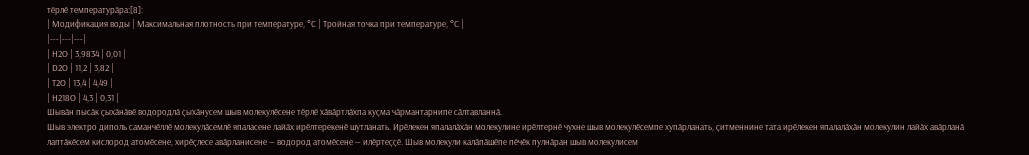тӗрлӗ температурӑра:[8]:
| Модификация воды | Максимальная плотность при температуре, °С | Тройная точка при температуре, °С |
|---|---|---|
| Н2O | 3,9834 | 0,01 |
| D2O | 11,2 | 3,82 |
| T2O | 13,4 | 4,49 |
| Н218O | 4,3 | 0,31 |
Шывӑн пысӑк ҫыхӑнӑвӗ водородлӑ ҫыхӑнусем шыв молекулӗсене тӗрлӗ хӑвӑртлӑхпа куҫма чӑрмантарнипе сӑлтавланнӑ.
Шыв электро диполь саманчӗллӗ молекулӑсемлӗ япаласене лайӑх ирӗлтерекенӗ шутланать. Ирӗлекен япалалӑхӑн молекулине ирӗлтернӗ чухне шыв молекулӗсемпе хупӑрланать, ҫитменнине тата ирӗлекен япалалӑхӑн молекулин лайӑх авӑрланӑ лаптӑкӗсем кислород атомӗсене, хирӗҫлесе авӑрланисене — водород атомӗсене — илӗртеҫҫӗ. Шыв молекули калӑпӑшӗпе пӗчӗк пулнӑран шыв молекулисем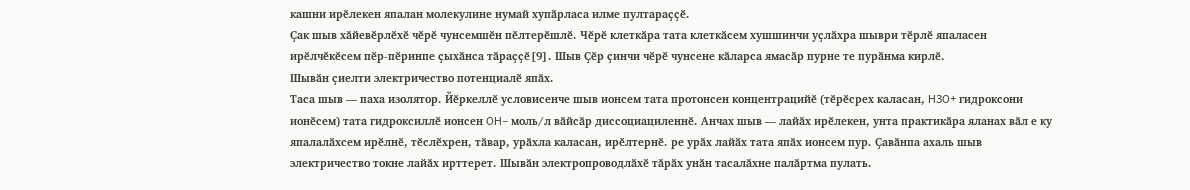кашни ирӗлекен япалан молекулине нумай хупӑрласа илме пултараҫҫӗ.
Ҫак шыв хӑйевӗрлӗхӗ чӗрӗ чунсемшӗн пӗлтерӗшлӗ. Чӗрӗ клеткӑра тата клеткӑсем хушшинчи уҫлӑхра шыври тӗрлӗ япаласен ирӗлчӗкӗсем пӗр-пӗринпе ҫыхӑнса тӑраҫҫӗ[9]. Шыв Ҫӗр ҫинчи чӗрӗ чунсене кӑларса ямасӑр пурне те пурӑнма кирлӗ.
Шывӑн ҫиелти электричество потенциалӗ япӑх.
Таса шыв — паха изолятор. Йӗркеллӗ условисенче шыв ионсем тата протонсен концентрацийӗ (тӗрӗсрех каласан, H3O+ гидроксони ионӗсем) тата гидроксиллӗ ионсен OH− моль/л вӑйсӑр диссоциациленнӗ. Анчах шыв — лайӑх ирӗлекен, унта практикӑра яланах вӑл е ку япалалӑхсем ирӗлнӗ, тӗслӗхрен, тӑвар, урӑхла каласан, ирӗлтернӗ. ре урӑх лайӑх тата япӑх ионсем пур. Ҫавӑнпа ахаль шыв электричество токне лайӑх ирттерет. Шывӑн электропроводлӑхӗ тӑрӑх унӑн тасалӑхне палӑртма пулать.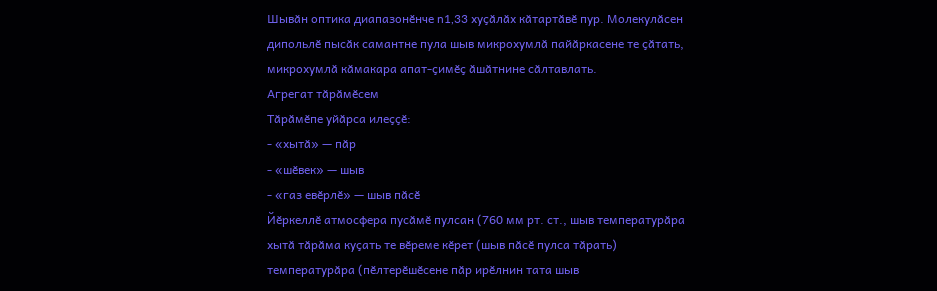Шывӑн оптика диапазонӗнче n1,33 хуҫӑлӑх кӑтартӑвӗ пур. Молекулӑсен дипольлӗ пысӑк самантне пула шыв микрохумлӑ пайӑркасене те ҫӑтать, микрохумлӑ кӑмакара апат-ҫимӗҫ ӑшӑтнине сӑлтавлать.
Агрегат тӑрӑмӗсем
Тӑрӑмӗпе уйӑрса илеҫҫӗ:
- «хытӑ» — пӑр
- «шӗвек» — шыв
- «газ евӗрлӗ» — шыв пӑсӗ
Йӗркеллӗ атмосфера пусӑмӗ пулсан (760 мм рт. ст., шыв температурӑра хытӑ тӑрӑма куҫать те вӗреме кӗрет (шыв пӑсӗ пулса тӑрать) температурӑра (пӗлтерӗшӗсене пӑр ирӗлнин тата шыв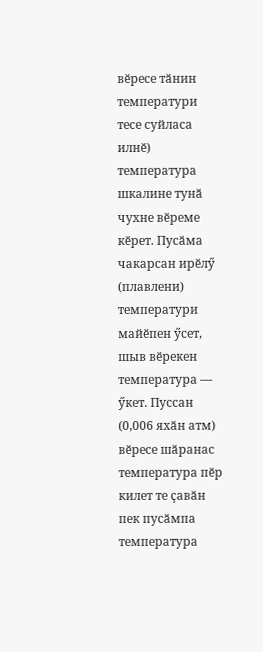вӗресе тӑнин температури тесе суйласа илнӗ) температура шкалине тунӑ чухне вӗреме кӗрет. Пусӑма чакарсан ирӗлӳ (плавлени) температури майӗпен ӳсет, шыв вӗрекен температура — ӳкет. Пуссан (0,006 яхӑн атм) вӗресе шӑранас температура пӗр килет те ҫавӑн пек пусӑмпа температура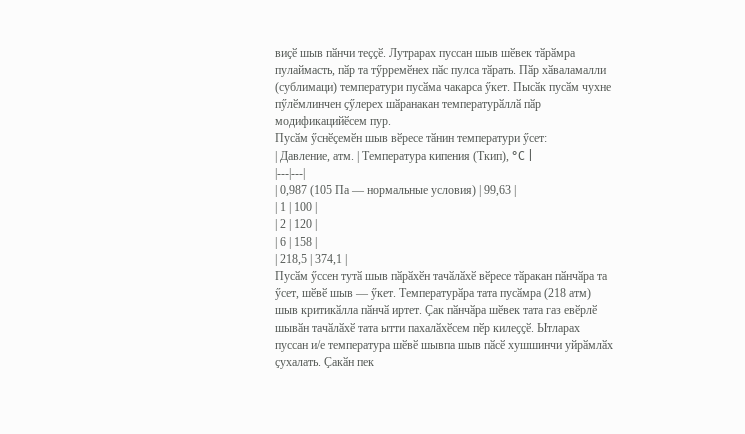виҫӗ шыв пӑнчи теҫҫӗ. Лутрарах пуссан шыв шӗвек тӑрӑмра пулаймасть, пӑр та тӳрремӗнех пӑс пулса тӑрать. Пӑр хӑваламалли (сублимаци) температури пусӑма чакарса ӳкет. Пысӑк пусӑм чухне пӳлӗмлинчен ҫӳлерех шӑранакан температурӑллӑ пӑр модификацийӗсем пур.
Пусӑм ӳснӗҫемӗн шыв вӗресе тӑнин температури ӳсет:
| Давление, атм. | Температура кипения (Ткип), °C |
|---|---|
| 0,987 (105 Па — нормальные условия) | 99,63 |
| 1 | 100 |
| 2 | 120 |
| 6 | 158 |
| 218,5 | 374,1 |
Пусӑм ӳссен тутӑ шыв пӑрӑхӗн тачӑлӑхӗ вӗресе тӑракан пӑнчӑра та ӳсет, шӗвӗ шыв — ӳкет. Температурӑра тата пусӑмра (218 атм) шыв критикӑлла пӑнчӑ иртет. Ҫак пӑнчӑра шӗвек тата газ евӗрлӗ шывӑн тачӑлӑхӗ тата ытти пахалӑхӗсем пӗр килеҫҫӗ. Ытларах пуссан и/е температура шӗвӗ шывпа шыв пӑсӗ хушшинчи уйрӑмлӑх ҫухалать. Ҫакӑн пек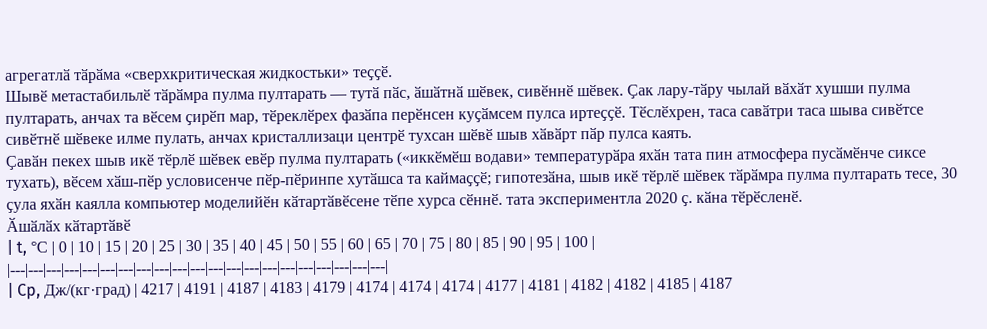агрегатлӑ тӑрӑма «сверхкритическая жидкостьки» теҫҫӗ.
Шывӗ метастабильлӗ тӑрӑмра пулма пултарать — тутӑ пӑс, ӑшӑтнӑ шӗвек, сивӗннӗ шӗвек. Ҫак лару-тӑру чылай вӑхӑт хушши пулма пултарать, анчах та вӗсем ҫирӗп мар, тӗреклӗрех фазӑпа перӗнсен куҫӑмсем пулса иртеҫҫӗ. Тӗслӗхрен, таса савӑтри таса шыва сивӗтсе сивӗтнӗ шӗвеке илме пулать, анчах кристаллизаци центрӗ тухсан шӗвӗ шыв хӑвӑрт пӑр пулса каять.
Ҫавӑн пекех шыв икӗ тӗрлӗ шӗвек евӗр пулма пултарать («иккӗмӗш водави» температурӑра яхӑн тата пин атмосфера пусӑмӗнче сиксе тухать), вӗсем хӑш-пӗр условисенче пӗр-пӗринпе хутӑшса та каймаҫҫӗ; гипотезӑна, шыв икӗ тӗрлӗ шӗвек тӑрӑмра пулма пултарать тесе, 30 ҫула яхӑн каялла компьютер моделийӗн кӑтартӑвӗсене тӗпе хурса сӗннӗ. тата экспериментла 2020 ҫ. кӑна тӗрӗсленӗ.
Ӑшӑлӑх кӑтартӑвӗ
| t, °С | 0 | 10 | 15 | 20 | 25 | 30 | 35 | 40 | 45 | 50 | 55 | 60 | 65 | 70 | 75 | 80 | 85 | 90 | 95 | 100 |
|---|---|---|---|---|---|---|---|---|---|---|---|---|---|---|---|---|---|---|---|---|
| Cp, Дж/(кг·град) | 4217 | 4191 | 4187 | 4183 | 4179 | 4174 | 4174 | 4174 | 4177 | 4181 | 4182 | 4182 | 4185 | 4187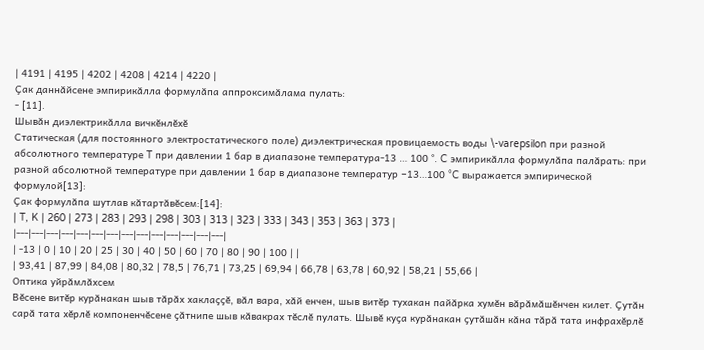| 4191 | 4195 | 4202 | 4208 | 4214 | 4220 |
Ҫак даннӑйсене эмпирикӑлла формулӑпа аппроксимӑлама пулать:
- [11].
Шывӑн диэлектрикӑлла вичкӗнлӗхӗ
Статическая (для постоянного электростатического поле) диэлектрическая провицаемость воды \-varepsilon при разной абсолютного температуре T при давлении 1 бар в диапазоне температура-13 … 100 °. C эмпирикӑлла формулӑпа палӑрать: при разной абсолютной температуре при давлении 1 бар в диапазоне температур −13…100 °C выражается эмпирической формулой[13]:
Ҫак формулӑпа шутлав кӑтартӑвӗсем:[14]:
| T, K | 260 | 273 | 283 | 293 | 298 | 303 | 313 | 323 | 333 | 343 | 353 | 363 | 373 |
|---|---|---|---|---|---|---|---|---|---|---|---|---|---|
| -13 | 0 | 10 | 20 | 25 | 30 | 40 | 50 | 60 | 70 | 80 | 90 | 100 | |
| 93,41 | 87,99 | 84,08 | 80,32 | 78,5 | 76,71 | 73,25 | 69,94 | 66,78 | 63,78 | 60,92 | 58,21 | 55,66 |
Оптика уйрӑмлӑхсем
Вӗсене витӗр курӑнакан шыв тӑрӑх хаклаҫҫӗ, вӑл вара, хӑй енчен, шыв витӗр тухакан пайӑрка хумӗн вӑрӑмӑшӗнчен килет. Ҫутӑн сарӑ тата хӗрлӗ компоненчӗсене ҫӑтнипе шыв кӑвакрах тӗслӗ пулать. Шывӗ куҫа курӑнакан ҫутӑшӑн кӑна тӑрӑ тата инфрахӗрлӗ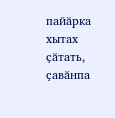пайӑрка хытах ҫӑтать, ҫавӑнпа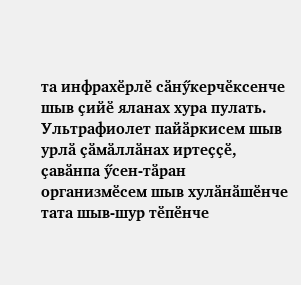та инфрахӗрлӗ сӑнӳкерчӗксенче шыв ҫийӗ яланах хура пулать. Ультрафиолет пайӑркисем шыв урлӑ ҫӑмӑллӑнах иртеҫҫӗ, ҫавӑнпа ӳсен-тӑран организмӗсем шыв хулӑнӑшӗнче тата шыв-шур тӗпӗнче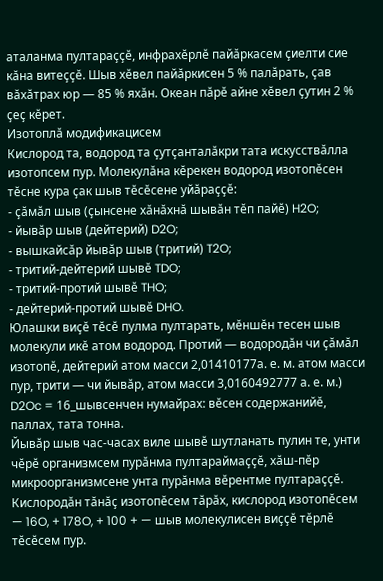аталанма пултараҫҫӗ, инфрахӗрлӗ пайӑркасем ҫиелти сие кӑна витеҫҫӗ. Шыв хӗвел пайӑркисен 5 % палӑрать, ҫав вӑхӑтрах юр — 85 % яхӑн. Океан пӑрӗ айне хӗвел ҫутин 2 % ҫеҫ кӗрет.
Изотоплӑ модификацисем
Кислород та, водород та ҫутҫанталӑкри тата искусствӑлла изотопсем пур. Молекулӑна кӗрекен водород изотопӗсен тӗсне кура ҫак шыв тӗсӗсене уйӑраҫҫӗ:
- ҫӑмӑл шыв (ҫынсене хӑнӑхнӑ шывӑн тӗп пайӗ) H2O;
- йывӑр шыв (дейтерий) D2O;
- вышкайсӑр йывӑр шыв (тритий) T2O;
- тритий-дейтерий шывӗ TDO;
- тритий-протий шывӗ THO;
- дейтерий-протий шывӗ DHO.
Юлашки виҫӗ тӗсӗ пулма пултарать, мӗншӗн тесен шыв молекули икӗ атом водород. Протий — водородӑн чи ҫӑмӑл изотопӗ, дейтерий атом масси 2,01410177а. е. м. атом масси пур, трити — чи йывӑр, атом масси 3,0160492777 а. е. м.) D2Oc = 16_шывсенчен нумайрах: вӗсен содержанийӗ, паллах, тата тонна.
Йывӑр шыв час-часах виле шывӗ шутланать пулин те, унти чӗрӗ организмсем пурӑнма пултараймаҫҫӗ, хӑш-пӗр микроорганизмсене унта пурӑнма вӗрентме пултараҫҫӗ.
Кислородӑн тӑнӑҫ изотопӗсем тӑрӑх, кислород изотопӗсем — 16O, + 178O, + 100 + — шыв молекулисен виҫҫӗ тӗрлӗ тӗсӗсем пур.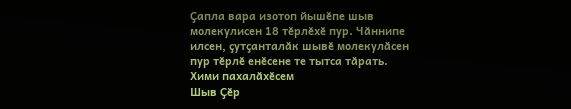Ҫапла вара изотоп йышӗпе шыв молекулисен 18 тӗрлӗхӗ пур. Чӑннипе илсен, ҫутҫанталӑк шывӗ молекулӑсен пур тӗрлӗ енӗсене те тытса тӑрать.
Хими пахалӑхӗсем
Шыв Ҫӗр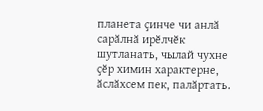планета ҫинче чи анлӑ сарӑлнӑ ирӗлчӗк шутланать, чылай чухне ҫӗр химин характерне, ӑслӑхсем пек, палӑртать.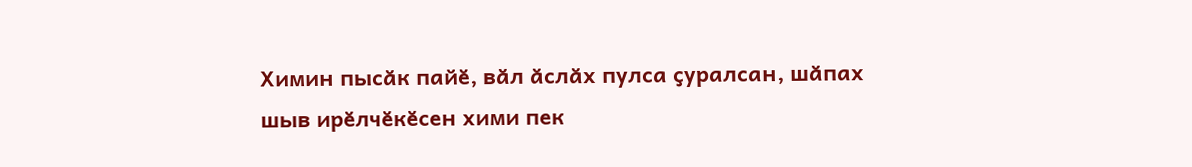Химин пысӑк пайӗ, вӑл ӑслӑх пулса ҫуралсан, шӑпах шыв ирӗлчӗкӗсен хими пек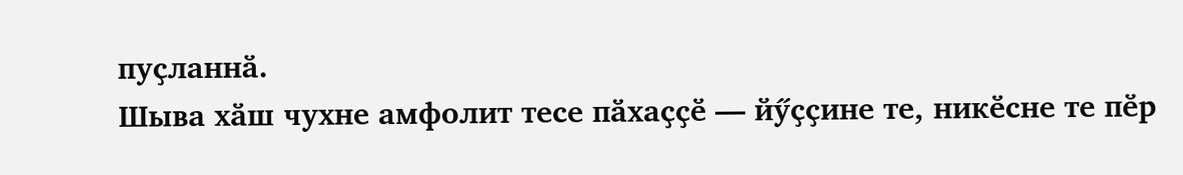пуҫланнӑ.
Шыва хӑш чухне амфолит тесе пӑхаҫҫӗ — йӳҫҫине те, никӗсне те пӗр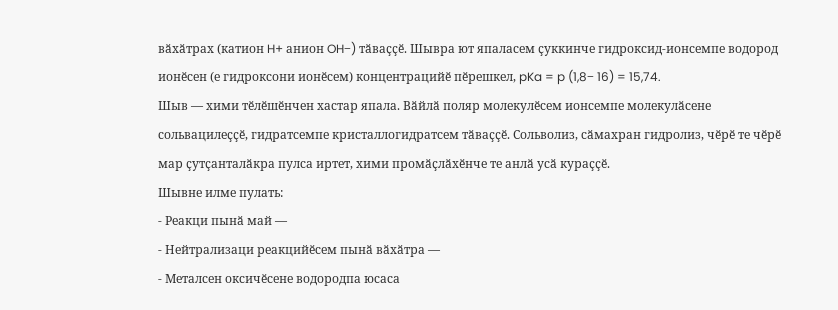вӑхӑтрах (катион H+ анион OH−) тӑваҫҫӗ. Шывра ют япаласем ҫуккинче гидроксид-ионсемпе водород ионӗсен (е гидроксони ионӗсем) концентрацийӗ пӗрешкел, pKa = p (1,8− 16) = 15,74.
Шыв — хими тӗлӗшӗнчен хастар япала. Вӑйлӑ поляр молекулӗсем ионсемпе молекулӑсене сольвацилеҫҫӗ, гидратсемпе кристаллогидратсем тӑваҫҫӗ. Сольволиз, сӑмахран гидролиз, чӗрӗ те чӗрӗ мар ҫутҫанталӑкра пулса иртет, хими промӑҫлӑхӗнче те анлӑ усӑ кураҫҫӗ.
Шывне илме пулать:
- Реакци пынӑ май —
- Нейтрализаци реакцийӗсем пынӑ вӑхӑтра —
- Металсен оксичӗсене водородпа юсаса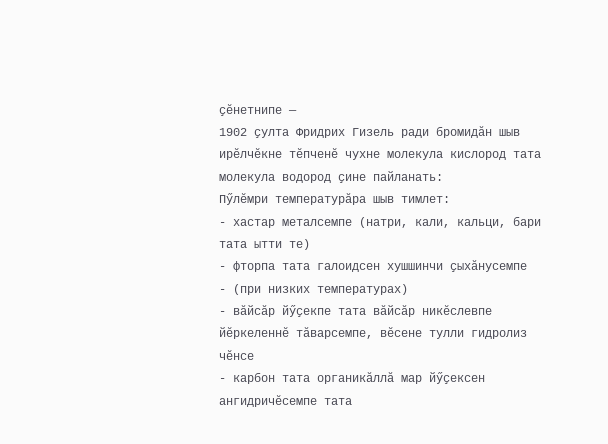ҫӗнетнипе —
1902 ҫулта Фридрих Гизель ради бромидӑн шыв ирӗлчӗкне тӗпченӗ чухне молекула кислород тата молекула водород ҫине пайланать:
Пӳлӗмри температурӑра шыв тимлет:
- хастар металсемпе (натри, кали, кальци, бари тата ытти те)
- фторпа тата галоидсен хушшинчи ҫыхӑнусемпе
- (при низких температурах)
- вӑйсӑр йӳҫекпе тата вӑйсӑр никӗслевпе йӗркеленнӗ тӑварсемпе, вӗсене тулли гидролиз чӗнсе
- карбон тата органикӑллӑ мар йӳҫексен ангидричӗсемпе тата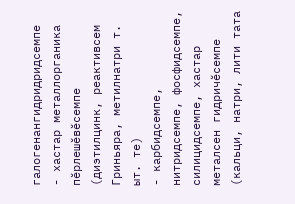галогенангидридридсемпе
- хастар металлорганика пӗрлешӗвӗсемпе (диэтилцинк, реактивсем Гриньяра, метилнатри т. ыт. те)
- карбидсемпе, нитридсемпе, фосфидсемпе, силицидсемпе, хастар металсен гидричӗсемпе (кальци, натри, лити тата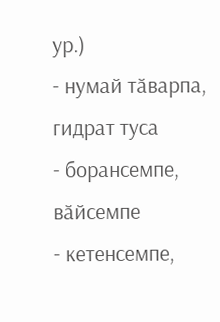ур.)
- нумай тӑварпа, гидрат туса
- борансемпе, вӑйсемпе
- кетенсемпе,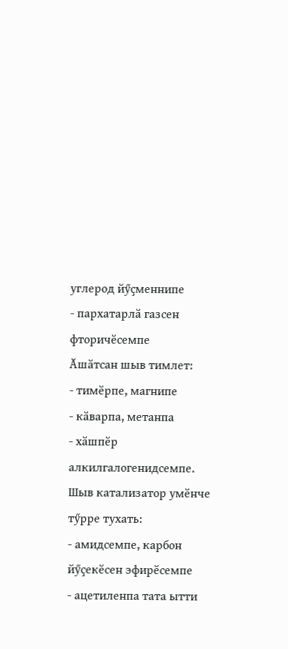углерод йӳҫменнипе
- пархатарлӑ газсен фторичӗсемпе
Ӑшӑтсан шыв тимлет:
- тимӗрпе, магнипе
- кӑварпа, метанпа
- хӑшпӗр алкилгалогенидсемпе.
Шыв катализатор умӗнче тӳрре тухать:
- амидсемпе, карбон йӳҫекӗсен эфирӗсемпе
- ацетиленпа тата ытти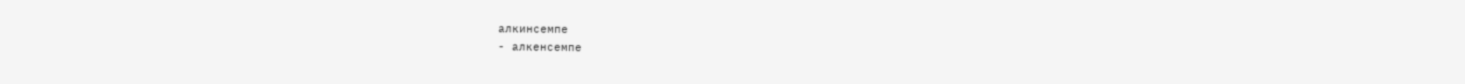алкинсемпе
- алкенсемпе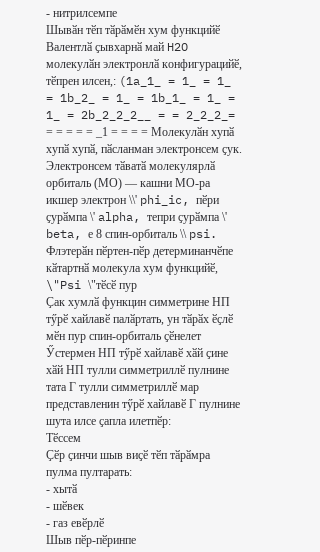- нитрилсемпе
Шывӑн тӗп тӑрӑмӗн хум функцийӗ
Валентлӑ ҫывхарнӑ май H2O молекулӑн электронлӑ конфигурацийӗ, тӗпрен илсен,: (1a_1_ = 1_ = 1_ = 1b_2_ = 1_ = 1b_1_ = 1_ = 1_ = 2b_2_2_2__ = = 2_2_2_= = = = = = _1 = = = = Молекулӑн хупӑ хупӑ хупӑ, пӑсланман электронсем ҫук. Электронсем тӑватӑ молекулярлӑ орбиталь (МО) — кашни МО-ра икшер электрон \\' phi_ic, пӗри ҫурӑмпа \' alpha, тепри ҫурӑмпа \' beta, е 8 спин-орбиталь \\ psi. Флэтерӑн пӗртен-пӗр детерминанчӗпе кӑтартнӑ молекула хум функцийӗ, \"Psi \"тӗсӗ пур
Ҫак хумлӑ функцин симметрине НП тӳрӗ хайлавӗ палӑртать, ун тӑрӑх ӗҫлӗ мӗн пур спин-орбиталь ҫӗнелет
Ӳстермен НП тӳрӗ хайлавӗ хӑй ҫине хӑй НП тулли симметриллӗ пулнине тата Г тулли симметриллӗ мар представленин тӳрӗ хайлавӗ Г пулнине шута илсе ҫапла илетпӗр:
Тӗссем
Ҫӗр ҫинчи шыв виҫӗ тӗп тӑрӑмра пулма пултарать:
- хытӑ
- шӗвек
- газ евӗрлӗ
Шыв пӗр-пӗринпе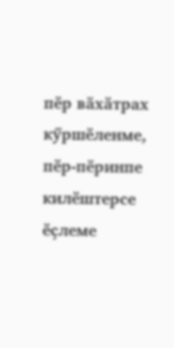пӗр вӑхӑтрах кӳршӗленме, пӗр-пӗринпе килӗштерсе ӗҫлеме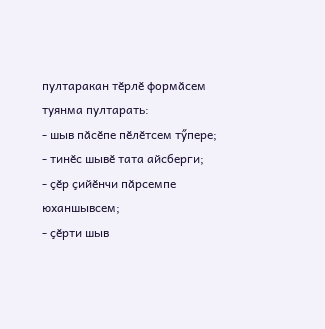пултаракан тӗрлӗ формӑсем туянма пултарать:
- шыв пӑсӗпе пӗлӗтсем тӳпере;
- тинӗс шывӗ тата айсберги;
- ҫӗр ҫийӗнчи пӑрсемпе юханшывсем;
- ҫӗрти шыв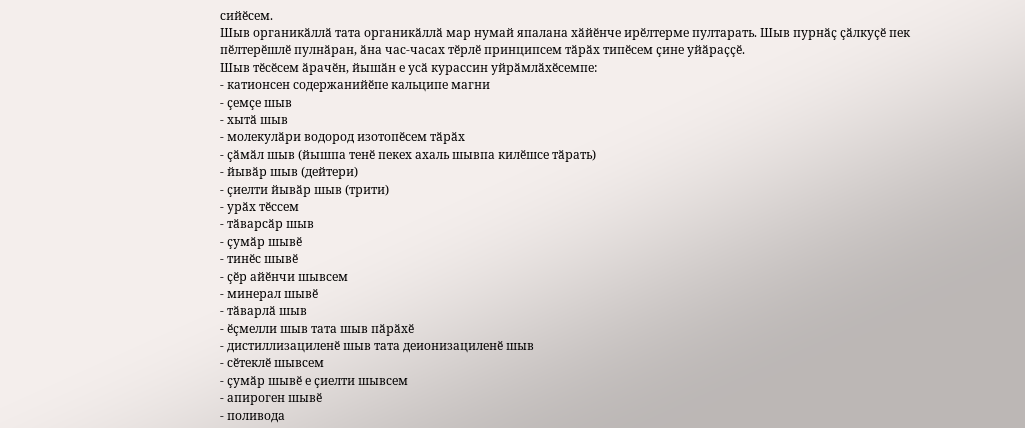сийӗсем.
Шыв органикӑллӑ тата органикӑллӑ мар нумай япалана хӑйӗнче ирӗлтерме пултарать. Шыв пурнӑҫ ҫӑлкуҫӗ пек пӗлтерӗшлӗ пулнӑран, ӑна час-часах тӗрлӗ принципсем тӑрӑх типӗсем ҫине уйӑраҫҫӗ.
Шыв тӗсӗсем ӑрачӗн, йышӑн е усӑ курассин уйрӑмлӑхӗсемпе:
- катионсен содержанийӗпе кальципе магни
- ҫемҫе шыв
- хытӑ шыв
- молекулӑри водород изотопӗсем тӑрӑх
- ҫӑмӑл шыв (йышпа тенӗ пекех ахаль шывпа килӗшсе тӑрать)
- йывӑр шыв (дейтери)
- ҫиелти йывӑр шыв (трити)
- урӑх тӗссем
- тӑварсӑр шыв
- ҫумӑр шывӗ
- тинӗс шывӗ
- ҫӗр айӗнчи шывсем
- минерал шывӗ
- тӑварлӑ шыв
- ӗҫмелли шыв тата шыв пӑрӑхӗ
- дистиллизациленӗ шыв тата деионизациленӗ шыв
- сӗтеклӗ шывсем
- ҫумӑр шывӗ е ҫиелти шывсем
- апироген шывӗ
- поливода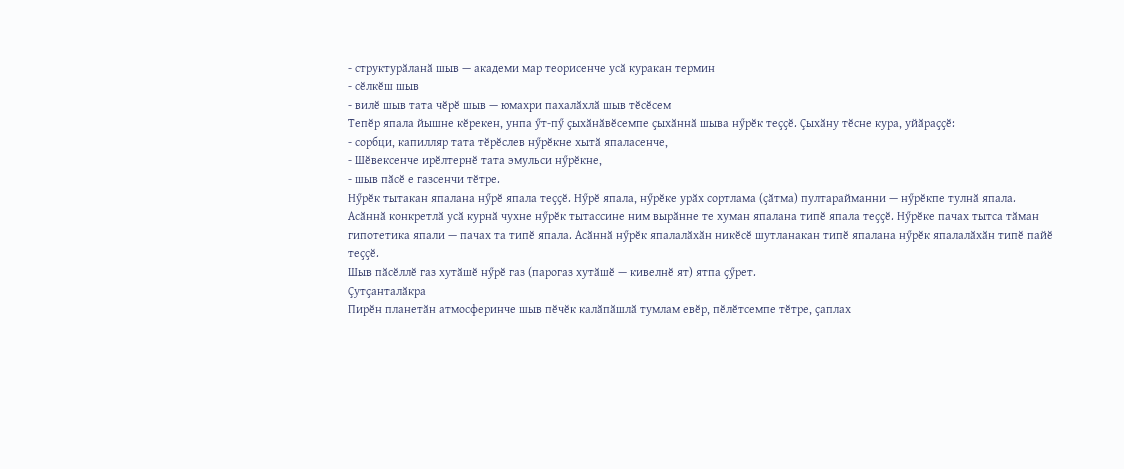- структурӑланӑ шыв — академи мар теорисенче усӑ куракан термин
- сӗлкӗш шыв
- вилӗ шыв тата чӗрӗ шыв — юмахри пахалӑхлӑ шыв тӗсӗсем
Тепӗр япала йышне кӗрекен, унпа ӳт-пӳ ҫыхӑнӑвӗсемпе ҫыхӑннӑ шыва нӳрӗк теҫҫӗ. Ҫыхӑну тӗсне кура, уйӑраҫҫӗ:
- сорбци, капилляр тата тӗрӗслев нӳрӗкне хытӑ япаласенче,
- Шӗвексенче ирӗлтернӗ тата эмульси нӳрӗкне,
- шыв пӑсӗ е газсенчи тӗтре.
Нӳрӗк тытакан япалана нӳрӗ япала теҫҫӗ. Нӳрӗ япала, нӳрӗке урӑх сортлама (ҫӑтма) пултарайманни — нӳрӗкпе тулнӑ япала.
Асӑннӑ конкретлӑ усӑ курнӑ чухне нӳрӗк тытассине ним вырӑнне те хуман япалана типӗ япала теҫҫӗ. Нӳрӗке пачах тытса тӑман гипотетика япали — пачах та типӗ япала. Асӑннӑ нӳрӗк япалалӑхӑн никӗсӗ шутланакан типӗ япалана нӳрӗк япалалӑхӑн типӗ пайӗ теҫҫӗ.
Шыв пӑсӗллӗ газ хутӑшӗ нӳрӗ газ (парогаз хутӑшӗ — кивелнӗ ят) ятпа ҫӳрет.
Ҫутҫанталӑкра
Пирӗн планетӑн атмосферинче шыв пӗчӗк калӑпӑшлӑ тумлам евӗр, пӗлӗтсемпе тӗтре, ҫаплах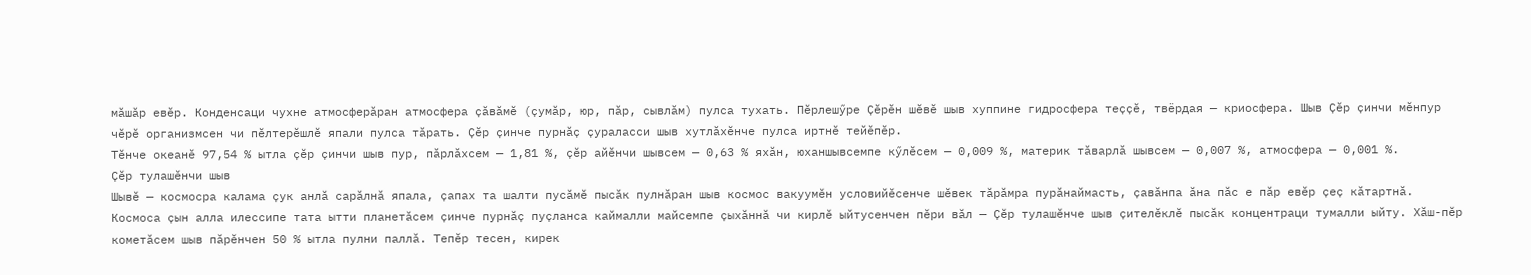мӑшӑр евӗр. Конденсаци чухне атмосферӑран атмосфера ҫӑвӑмӗ (ҫумӑр, юр, пӑр, сывлӑм) пулса тухать. Пӗрлешӳре Ҫӗрӗн шӗвӗ шыв хуппине гидросфера теҫҫӗ, твёрдая — криосфера. Шыв Ҫӗр ҫинчи мӗнпур чӗрӗ организмсен чи пӗлтерӗшлӗ япали пулса тӑрать. Ҫӗр ҫинче пурнӑҫ ҫураласси шыв хутлӑхӗнче пулса иртнӗ тейӗпӗр.
Тӗнче океанӗ 97,54 % ытла ҫӗр ҫинчи шыв пур, пӑрлӑхсем — 1,81 %, ҫӗр айӗнчи шывсем — 0,63 % яхӑн, юханшывсемпе кӳлӗсем — 0,009 %, материк тӑварлӑ шывсем — 0,007 %, атмосфера — 0,001 %.
Ҫӗр тулашӗнчи шыв
Шывӗ — космосра калама ҫук анлӑ сарӑлнӑ япала, ҫапах та шалти пусӑмӗ пысӑк пулнӑран шыв космос вакуумӗн условийӗсенче шӗвек тӑрӑмра пурӑнаймасть, ҫавӑнпа ӑна пӑс е пӑр евӗр ҫеҫ кӑтартнӑ.
Космоса ҫын алла илессипе тата ытти планетӑсем ҫинче пурнӑҫ пуҫланса каймалли майсемпе ҫыхӑннӑ чи кирлӗ ыйтусенчен пӗри вӑл — Ҫӗр тулашӗнче шыв ҫителӗклӗ пысӑк концентраци тумалли ыйту. Хӑш-пӗр кометӑсем шыв пӑрӗнчен 50 % ытла пулни паллӑ. Тепӗр тесен, кирек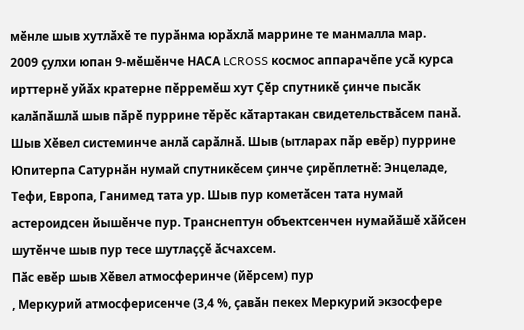мӗнле шыв хутлӑхӗ те пурӑнма юрӑхлӑ маррине те манмалла мар.
2009 ҫулхи юпан 9-мӗшӗнче НАСА LCROSS космос аппарачӗпе усӑ курса ирттернӗ уйӑх кратерне пӗрремӗш хут Ҫӗр спутникӗ ҫинче пысӑк калӑпӑшлӑ шыв пӑрӗ пуррине тӗрӗс кӑтартакан свидетельствӑсем панӑ.
Шыв Хӗвел системинче анлӑ сарӑлнӑ. Шыв (ытларах пӑр евӗр) пуррине Юпитерпа Сатурнӑн нумай спутникӗсем ҫинче ҫирӗплетнӗ: Энцеладе, Тефи, Европа, Ганимед тата ур. Шыв пур кометӑсен тата нумай астероидсен йышӗнче пур. Транснептун объектсенчен нумайӑшӗ хӑйсен шутӗнче шыв пур тесе шутлаҫҫӗ ӑсчахсем.
Пӑс евӗр шыв Хӗвел атмосферинче (йӗрсем) пур
, Меркурий атмосферисенче (3,4 %, ҫавӑн пекех Меркурий экзосфере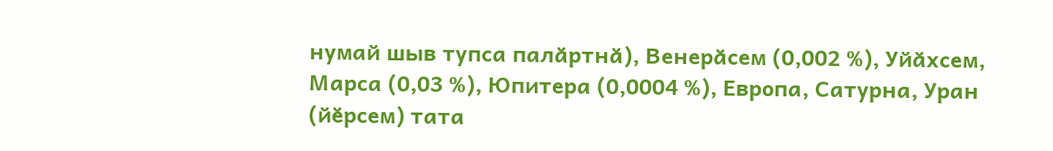нумай шыв тупса палӑртнӑ), Венерӑсем (0,002 %), Уйӑхсем, Марса (0,03 %), Юпитера (0,0004 %), Европа, Сатурна, Уран (йӗрсем) тата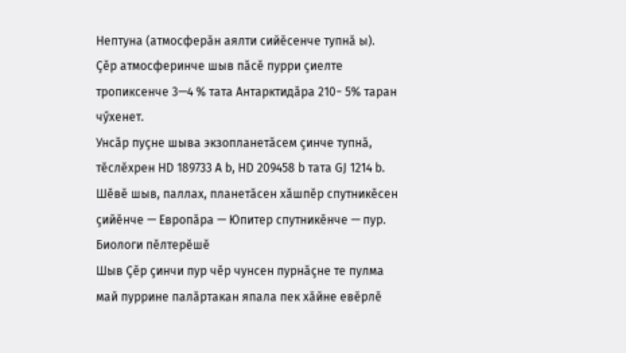Нептуна (атмосферӑн аялти сийӗсенче тупнӑ ы).
Ҫӗр атмосферинче шыв пӑсӗ пурри ҫиелте тропиксенче 3—4 % тата Антарктидӑра 210− 5% таран чӳхенет.
Унсӑр пуҫне шыва экзопланетӑсем ҫинче тупнӑ, тӗслӗхрен HD 189733 A b, HD 209458 b тата GJ 1214 b.
Шӗвӗ шыв, паллах, планетӑсен хӑшпӗр спутникӗсен ҫийӗнче — Европӑра — Юпитер спутникӗнче — пур.
Биологи пӗлтерӗшӗ
Шыв Ҫӗр ҫинчи пур чӗр чунсен пурнӑҫне те пулма май пуррине палӑртакан япала пек хӑйне евӗрлӗ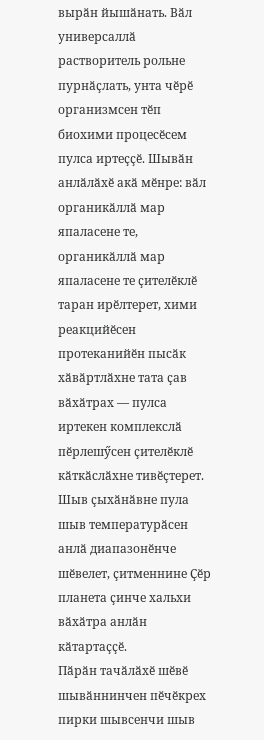вырӑн йышӑнать. Вӑл универсаллӑ растворитель рольне пурнӑҫлать, унта чӗрӗ организмсен тӗп биохими процесӗсем пулса иртеҫҫӗ. Шывӑн анлӑлӑхӗ акӑ мӗнре: вӑл органикӑллӑ мар япаласене те, органикӑллӑ мар япаласене те ҫителӗклӗ таран ирӗлтерет, хими реакцийӗсен протеканийӗн пысӑк хӑвӑртлӑхне тата ҫав вӑхӑтрах — пулса иртекен комплекслӑ пӗрлешӳсен ҫителӗклӗ кӑткӑслӑхне тивӗҫтерет.
Шыв ҫыхӑнӑвне пула шыв температурӑсен анлӑ диапазонӗнче шӗвелет, ҫитменнине Ҫӗр планета ҫинче хальхи вӑхӑтра анлӑн кӑтартаҫҫӗ.
Пӑрӑн тачӑлӑхӗ шӗвӗ шывӑннинчен пӗчӗкрех пирки шывсенчи шыв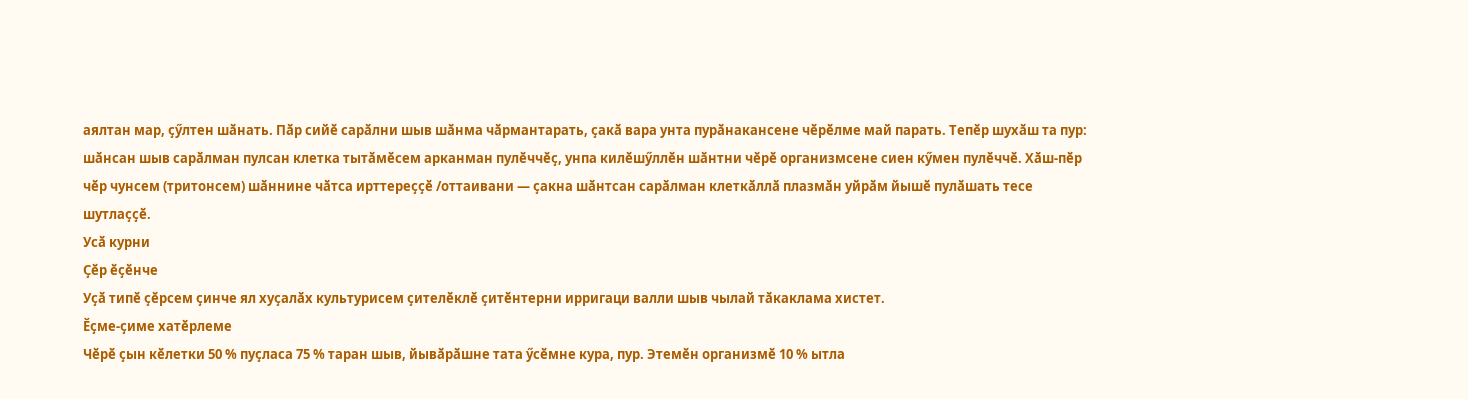аялтан мар, ҫӳлтен шӑнать. Пӑр сийӗ сарӑлни шыв шӑнма чӑрмантарать, ҫакӑ вара унта пурӑнакансене чӗрӗлме май парать. Тепӗр шухӑш та пур: шӑнсан шыв сарӑлман пулсан клетка тытӑмӗсем арканман пулӗччӗҫ, унпа килӗшӳллӗн шӑнтни чӗрӗ организмсене сиен кӳмен пулӗччӗ. Хӑш-пӗр чӗр чунсем (тритонсем) шӑннине чӑтса ирттереҫҫӗ /оттаивани — ҫакна шӑнтсан сарӑлман клеткӑллӑ плазмӑн уйрӑм йышӗ пулӑшать тесе шутлаҫҫӗ.
Усӑ курни
Ҫӗр ӗҫӗнче
Уҫӑ типӗ ҫӗрсем ҫинче ял хуҫалӑх культурисем ҫителӗклӗ ҫитӗнтерни ирригаци валли шыв чылай тӑкаклама хистет.
Ӗҫме-ҫиме хатӗрлеме
Чӗрӗ ҫын кӗлетки 50 % пуҫласа 75 % таран шыв, йывӑрӑшне тата ӳсӗмне кура, пур. Этемӗн организмӗ 10 % ытла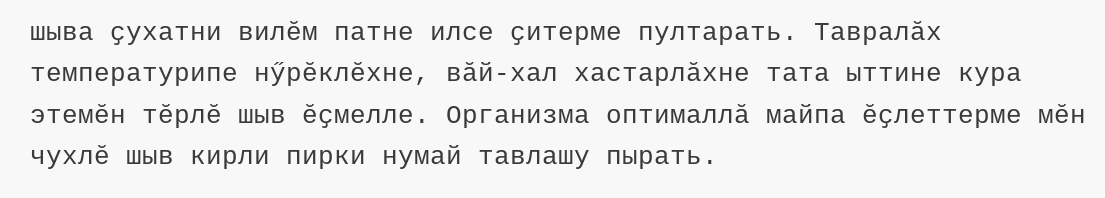шыва ҫухатни вилӗм патне илсе ҫитерме пултарать. Тавралӑх температурипе нӳрӗклӗхне, вӑй-хал хастарлӑхне тата ыттине кура этемӗн тӗрлӗ шыв ӗҫмелле. Организма оптималлӑ майпа ӗҫлеттерме мӗн чухлӗ шыв кирли пирки нумай тавлашу пырать.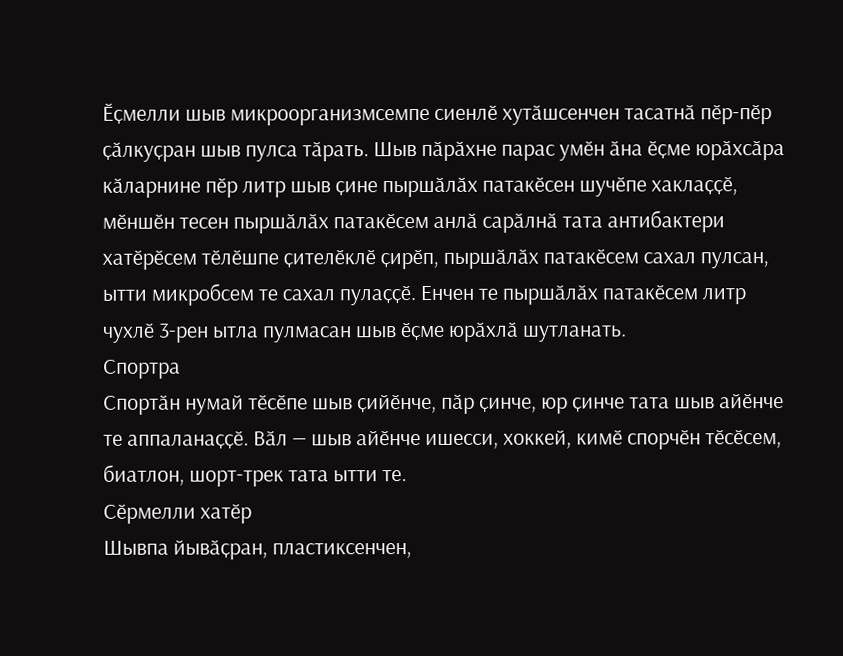Ӗҫмелли шыв микроорганизмсемпе сиенлӗ хутӑшсенчен тасатнӑ пӗр-пӗр ҫӑлкуҫран шыв пулса тӑрать. Шыв пӑрӑхне парас умӗн ӑна ӗҫме юрӑхсӑра кӑларнине пӗр литр шыв ҫине пыршӑлӑх патакӗсен шучӗпе хаклаҫҫӗ, мӗншӗн тесен пыршӑлӑх патакӗсем анлӑ сарӑлнӑ тата антибактери хатӗрӗсем тӗлӗшпе ҫителӗклӗ ҫирӗп, пыршӑлӑх патакӗсем сахал пулсан, ытти микробсем те сахал пулаҫҫӗ. Енчен те пыршӑлӑх патакӗсем литр чухлӗ 3-рен ытла пулмасан шыв ӗҫме юрӑхлӑ шутланать.
Спортра
Спортӑн нумай тӗсӗпе шыв ҫийӗнче, пӑр ҫинче, юр ҫинче тата шыв айӗнче те аппаланаҫҫӗ. Вӑл — шыв айӗнче ишесси, хоккей, кимӗ спорчӗн тӗсӗсем, биатлон, шорт-трек тата ытти те.
Сӗрмелли хатӗр
Шывпа йывӑҫран, пластиксенчен,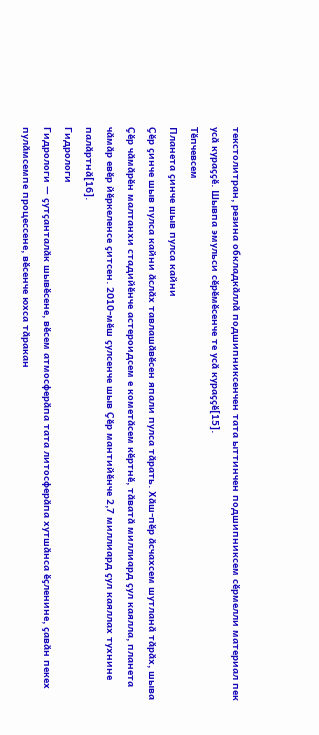текстолитран, резина обкладкӑллӑ подшипниксенчен тата ыттинчен подшипниксем сӗрмелли материал пек усӑ кураҫҫӗ. Шывпа эмульси сӗрӗмӗсенче те усӑ кураҫҫӗ[15].
Тӗпчевсем
Планета ҫинче шыв пулса кайни
Ҫӗр ҫинче шыв пулса кайни ӑслӑх тавлашӑвӗсен япали пулса тӑрать. Хӑш-пӗр ӑсчахсем шутланӑ тӑрӑх, шыва Ҫӗр чӑмӑрӗн малтанхи стадийӗнче астероидсем е кометӑсем кӗртнӗ, тӑватӑ миллиард ҫул каялла, планета чӑмӑр евӗр йӗркеленсе ҫитсен. 2010-мӗш ҫулсенче шыв Ҫӗр мантийӗнче 2,7 миллиард ҫул каяллах тухнине палӑртнӑ[16].
Гидрологи
Гидрологи — ҫутҫанталӑк шывӗсене, вӗсем атмосферӑпа тата литосферӑпа хутшӑнса ӗҫленине, ҫавӑн пекех пулӑмсемпе процессене, вӗсенче юхса тӑракан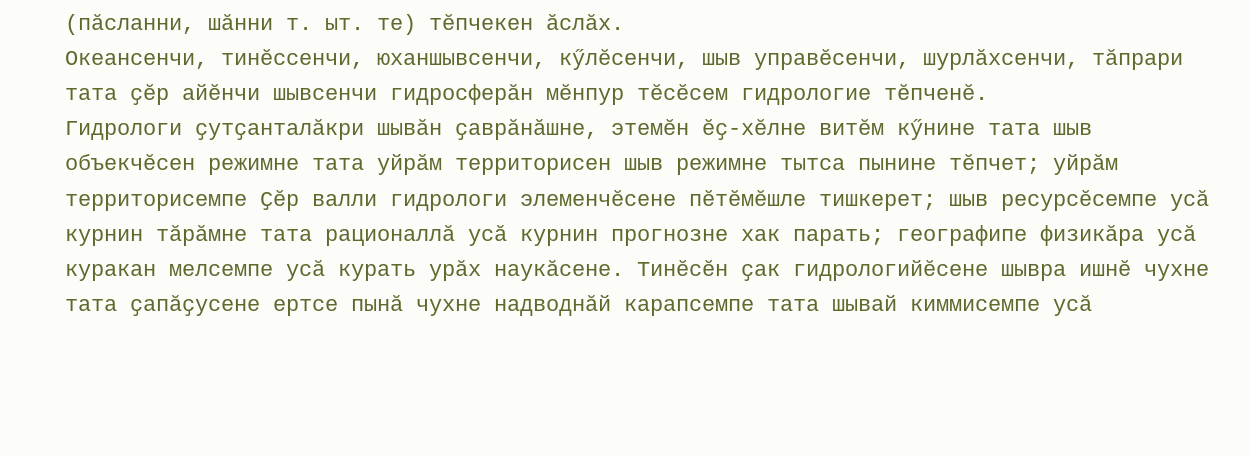(пӑсланни, шӑнни т. ыт. те) тӗпчекен ӑслӑх.
Океансенчи, тинӗссенчи, юханшывсенчи, кӳлӗсенчи, шыв управӗсенчи, шурлӑхсенчи, тӑпрари тата ҫӗр айӗнчи шывсенчи гидросферӑн мӗнпур тӗсӗсем гидрологие тӗпченӗ.
Гидрологи ҫутҫанталӑкри шывӑн ҫаврӑнӑшне, этемӗн ӗҫ-хӗлне витӗм кӳнине тата шыв объекчӗсен режимне тата уйрӑм территорисен шыв режимне тытса пынине тӗпчет; уйрӑм территорисемпе Ҫӗр валли гидрологи элеменчӗсене пӗтӗмӗшле тишкерет; шыв ресурсӗсемпе усӑ курнин тӑрӑмне тата рационаллӑ усӑ курнин прогнозне хак парать; географипе физикӑра усӑ куракан мелсемпе усӑ курать урӑх наукӑсене. Тинӗсӗн ҫак гидрологийӗсене шывра ишнӗ чухне тата ҫапӑҫусене ертсе пынӑ чухне надводнӑй карапсемпе тата шывай киммисемпе усӑ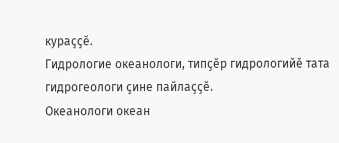кураҫҫӗ.
Гидрологие океанологи, типҫӗр гидрологийӗ тата гидрогеологи ҫине пайлаҫҫӗ.
Океанологи океан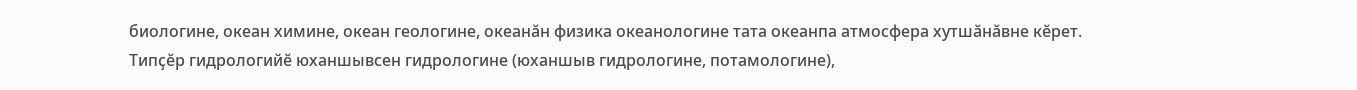биологине, океан химине, океан геологине, океанӑн физика океанологине тата океанпа атмосфера хутшӑнӑвне кӗрет.
Типҫӗр гидрологийӗ юханшывсен гидрологине (юханшыв гидрологине, потамологине),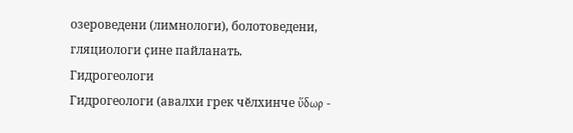озероведени (лимнологи), болотоведени, гляциологи ҫине пайланать.
Гидрогеологи
Гидрогеологи (авалхи грек чӗлхинче ὕδωρ -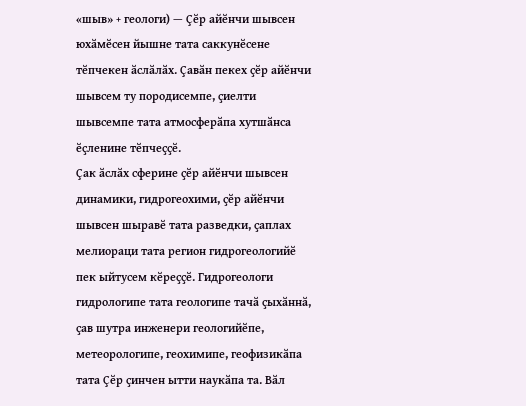«шыв» + геологи) — Ҫӗр айӗнчи шывсен юхӑмӗсен йышне тата саккунӗсене тӗпчекен ӑслӑлӑх. Ҫавӑн пекех ҫӗр айӗнчи шывсем ту породисемпе, ҫиелти шывсемпе тата атмосферӑпа хутшӑнса ӗҫленине тӗпчеҫҫӗ.
Ҫак ӑслӑх сферине ҫӗр айӗнчи шывсен динамики, гидрогеохими, ҫӗр айӗнчи шывсен шыравӗ тата разведки, ҫаплах мелиораци тата регион гидрогеологийӗ пек ыйтусем кӗреҫҫӗ. Гидрогеологи гидрологипе тата геологипе тачӑ ҫыхӑннӑ, ҫав шутра инженери геологийӗпе, метеорологипе, геохимипе, геофизикӑпа тата Ҫӗр ҫинчен ытти наукӑпа та. Вӑл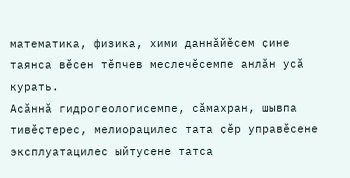математика, физика, хими даннӑйӗсем ҫине таянса вӗсен тӗпчев меслечӗсемпе анлӑн усӑ курать.
Асӑннӑ гидрогеологисемпе, сӑмахран, шывпа тивӗҫтерес, мелиорацилес тата ҫӗр управӗсене эксплуатацилес ыйтусене татса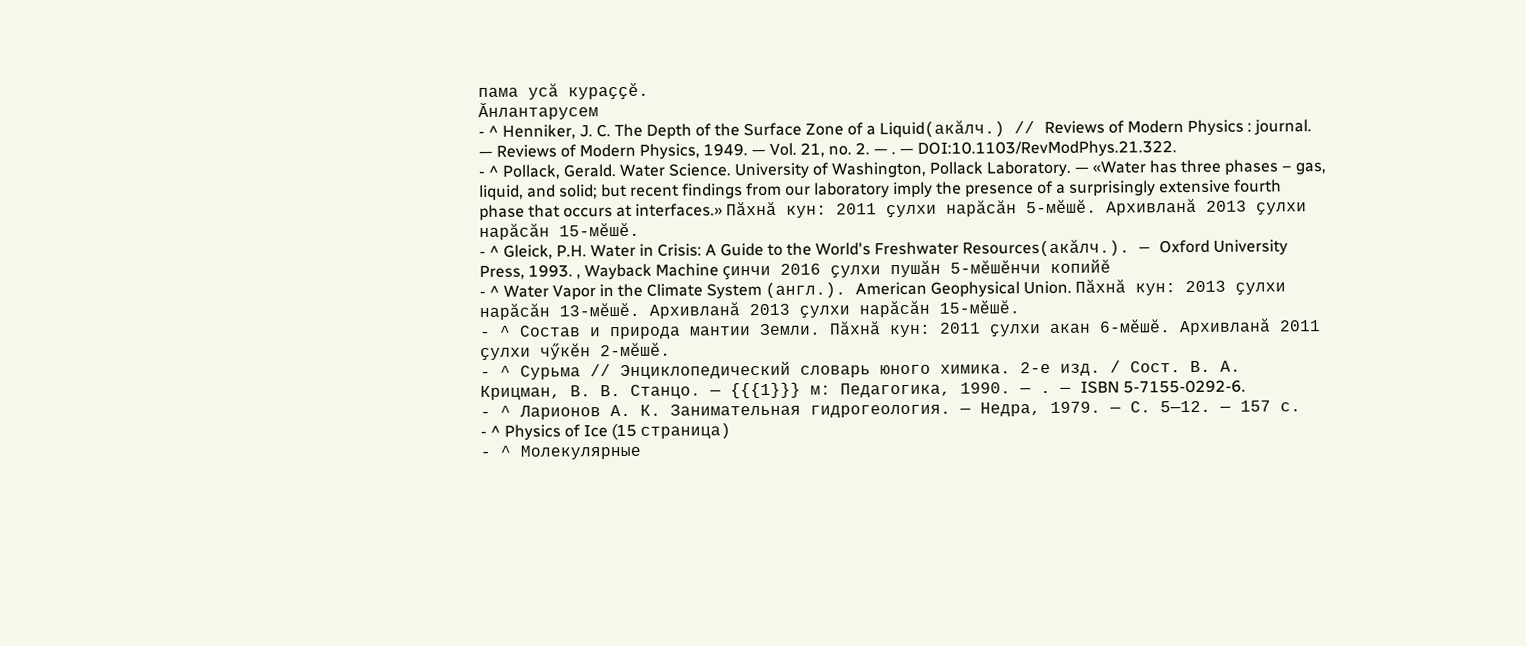пама усӑ кураҫҫӗ.
Ӑнлантарусем
- ^ Henniker, J. C. The Depth of the Surface Zone of a Liquid(акăлч.) // Reviews of Modern Physics : journal. — Reviews of Modern Physics, 1949. — Vol. 21, no. 2. — . — DOI:10.1103/RevModPhys.21.322.
- ^ Pollack, Gerald. Water Science. University of Washington, Pollack Laboratory. — «Water has three phases – gas, liquid, and solid; but recent findings from our laboratory imply the presence of a surprisingly extensive fourth phase that occurs at interfaces.» Пӑхнӑ кун: 2011 ҫулхи нарӑсӑн 5-мӗшӗ. Архивланӑ 2013 ҫулхи нарӑсӑн 15-мӗшӗ.
- ^ Gleick, P.H. Water in Crisis: A Guide to the World's Freshwater Resources(акăлч.). — Oxford University Press, 1993. , Wayback Machine çинчи 2016 ҫулхи пушӑн 5-мӗшӗнчи копийӗ
- ^ Water Vapor in the Climate System (англ.). American Geophysical Union. Пӑхнӑ кун: 2013 ҫулхи нарӑсӑн 13-мӗшӗ. Архивланӑ 2013 ҫулхи нарӑсӑн 15-мӗшӗ.
- ^ Состав и природа мантии Земли. Пӑхнӑ кун: 2011 ҫулхи акан 6-мӗшӗ. Архивланӑ 2011 ҫулхи чӳкӗн 2-мӗшӗ.
- ^ Сурьма // Энциклопедический словарь юного химика. 2-е изд. / Сост. В. А. Крицман, В. В. Станцо. — {{{1}}} м: Педагогика, 1990. — . — ISBN 5-7155-0292-6.
- ^ Ларионов А. К. Занимательная гидрогеология. — Недра, 1979. — С. 5—12. — 157 с.
- ^ Physics of Ice (15 страница)
- ^ Молекулярные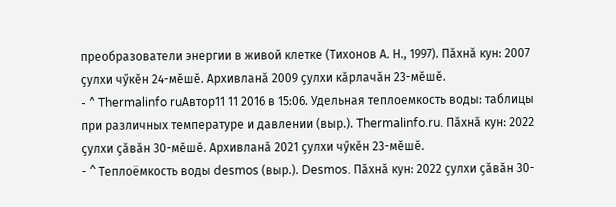преобразователи энергии в живой клетке (Тихонов А. Н., 1997). Пӑхнӑ кун: 2007 ҫулхи чӳкӗн 24-мӗшӗ. Архивланӑ 2009 ҫулхи кӑрлачӑн 23-мӗшӗ.
- ^ Thermalinfo ruАвтор11 11 2016 в 15:06. Удельная теплоемкость воды: таблицы при различных температуре и давлении (выр.). Thermalinfo.ru. Пӑхнӑ кун: 2022 ҫулхи ҫӑвӑн 30-мӗшӗ. Архивланӑ 2021 ҫулхи чӳкӗн 23-мӗшӗ.
- ^ Теплоёмкость воды desmos (выр.). Desmos. Пӑхнӑ кун: 2022 ҫулхи ҫӑвӑн 30-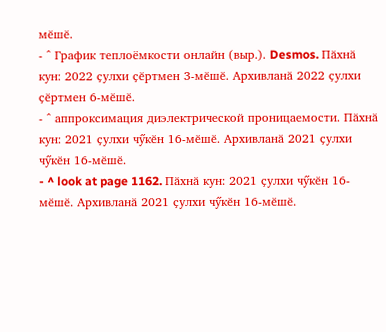мӗшӗ.
- ^ График теплоёмкости онлайн (выр.). Desmos. Пӑхнӑ кун: 2022 ҫулхи ҫӗртмен 3-мӗшӗ. Архивланӑ 2022 ҫулхи ҫӗртмен 6-мӗшӗ.
- ^ аппроксимация диэлектрической проницаемости. Пӑхнӑ кун: 2021 ҫулхи чӳкӗн 16-мӗшӗ. Архивланӑ 2021 ҫулхи чӳкӗн 16-мӗшӗ.
- ^ look at page 1162. Пӑхнӑ кун: 2021 ҫулхи чӳкӗн 16-мӗшӗ. Архивланӑ 2021 ҫулхи чӳкӗн 16-мӗшӗ.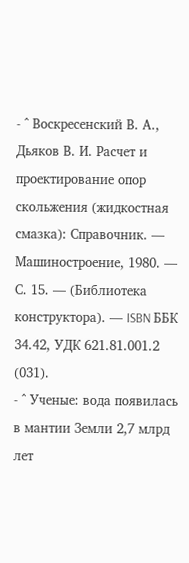- ^ Воскресенский В. А., Дьяков В. И. Расчет и проектирование опор скольжения (жидкостная смазка): Справочник. — Машиностроение, 1980. — С. 15. — (Библиотека конструктора). — ISBN ББК 34.42, УДК 621.81.001.2 (031).
- ^ Ученые: вода появилась в мантии Земли 2,7 млрд лет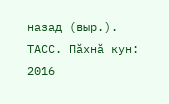назад (выр.). ТАСС. Пӑхнӑ кун: 2016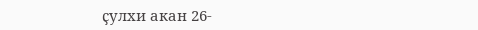ҫулхи акан 26-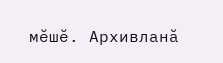мӗшӗ. Архивланӑ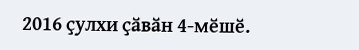2016 ҫулхи ҫӑвӑн 4-мӗшӗ.